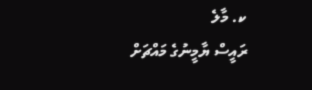ކ. މާލެ
ރައީސް ޔާމީނުގެ މައްޗަށް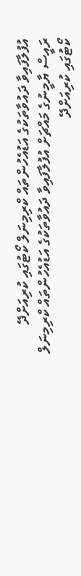އުފުލާފައިވާ ދައުވާތަކުގެ އަޑުއެހުންތައް ކްރިމިނަލް ކޯޓުގައި ކުރިއަށްދޭ
ރައީސް ޔާމީނުގެ މައްޗަށް އުފުލާފައިވާ ދައުވާތަކުގެ އަޑުއެހުންތައް ކްރިމިނަލް ކޯޓުގައި ކުރިއަށްދޭ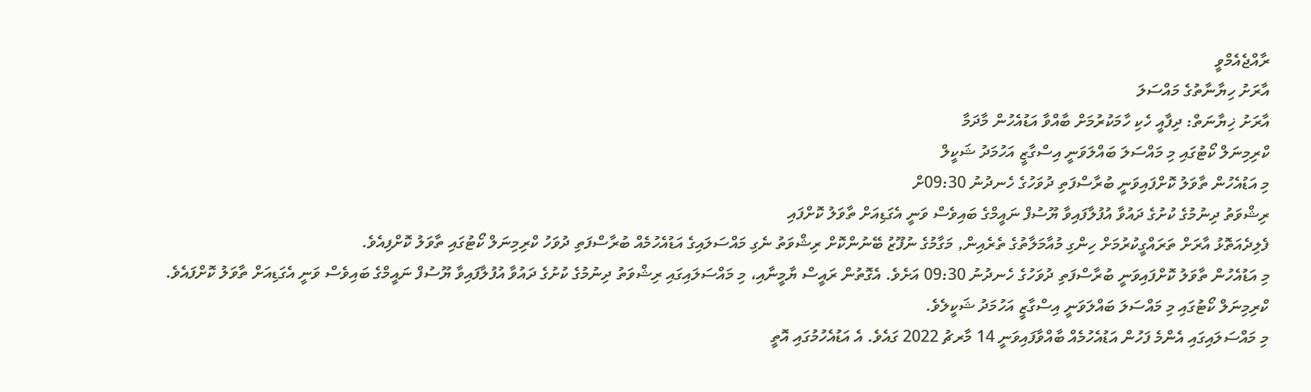ރާއްޖެއެމްވީ
އާރަށު ހިޔާނާތުގެ މައްސަލަ
އާރަށު ޚިޔާނަތް: ދިފާއީ ހެކި ހާމަކުރުމަށް ބާއްވާ އަޑުއެހުން މާދަމާ
ކްރިމިނަލް ކޯޓުގައި މި މައްސަލަ ބައްލަވަނީ އިސްގާޒީ އަހުމަދު ޝަކީލް
މި އަޑުއެހުން ތާވަލު ކޮށްފައިވަނީ ބުރާސްފަތި ދުވަހުގެ ހެނދުނު 09:30ށް
ރިޝްވަތު ދިނުމުގެ ކުށުގެ ދައުވާ އުފުލާފައިވާ ޔޫސުފް ނައީމްގެ ބައިވެސް ވަނީ އެގަޑިއަށް ތާވަލު ކޮށްފައި
ފެލިދެއަތޮޅު އާރަށް ތަރައްގީކުރުމަށް ހިންގި މުއާމަލާތުގެ ތެރެއިން, މަގާމުގެ ނުފޫޒު ބޭނުންކޮށް ރިޝްވަތު ނެގި މައްސަލައިގެ އަޑުއެހުމެއް ބުރާސްފަތި ދުވަހު ކްރިމިނަލް ކޯޓުގައި ތާވަލު ކޮށްފިއެވެ.
މި އަޑުއެހުން ތާވަލު ކޮށްފައިވަނީ ބުރާސްފަތި ދުވަހުގެ ހެނދުނު 09:30 އަށެވެ. އެގޮތުން ރައީސް ޔާމީނާއި، މި މައްސަލައިގައި ރިޝްވަތު ދިނުމުގެ ކުށުގެ ދައުވާ އުފުލާފައިވާ ޔޫސުފް ނައީމްގެ ބައިވެސް ވަނީ އެގަޑިއަށް ތާވަލު ކޮށްފައެވެ.
ކްރިމިނަލް ކޯޓުގައި މި މައްސަލަ ބައްލަވަނީ އިސްގާޒީ އަހުމަދު ޝަކީލެވެ.
މި މައްސަލައިގައި އެންމެ ފަހުން އަޑުއެހުމެއް ބާއްވާފައިވަނީ 14 މާރޗު 2022 ގައެވެ. އެ އަޑުއެހުމުގައި އޮތީ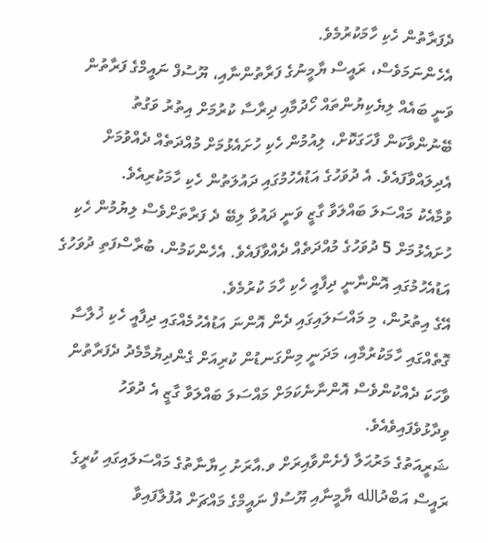ދެފަރާތުން ހެކި ހާމަކުރުމެވެ.
އެހެންނަމަވެސް، ރައީސް ޔާމީނުގެ ފަރާތުންނާއި، ޔޫސުފް ނައީމްގެ ފަރާތުން ވަނީ ބައެއް ލިޔެކިޔުންތައް ހޯދުމާއި ދިރާސާ ކުރުމަށް އިތުރު ވަގުތު ބޭނުންވާކަން ފާހަގަކޮށް، ލިއުމުން ހެކި ހުށައެޅުމަށް މުއްދަތެއް ދެއްވުމަށް އެދިލައްވާފައެވެ. އެ ދުވަހުގެ އަޑުއެހުމުގައި ދައުލަތުން ހެކި ހާމަކުރިއެވެ.
ވުމާއެކު މައްސަލަ ބައްލަވާ ގާޒީ ވަނީ ދައުވާ ލިބޭ ދެ ފަރާތަށްވެސް ލިޔުމުން ހެކި ހުށައެޅުމަށް 5 ދުވަހުގެ މުއްދަތެއް ދެއްވާފައެވެ. އެހެންކަމުން، ބުރާސްފަތި ދުވަހުގެ އަޑުއެހުމުގައި އޮންނާނީ ދިފާއީ ހެކި ހާމަ ކުރުމެވެ.
އޭގެ އިތުރުން، މި މައްސަލައިގައި ދެން އޮންނަ އަޑުއެހުމެއްގައި ދިފާއީ ހެކި ޚުލާސާ ގޮތެއްގައި ހާމަކުރުމާއި، މަދަނީ މިންގަނޑުން ކުރިއަށް ގެންދިޔުމާމެދު ދެފަރާތުން ވާހަކަ ދެއްކުންވެސް އޮންނާނެކަމަށް މައްސަލަ ބައްލަވާ ގާޒީ އެ ދުވަހު ވިދާޅުވެފައިވެއެވެ.
ޝަރީއަތުގެ މަރުޙަލާ ފެށެންވާއިރަށް ވ.އާރަށު ހިޔާނާތުގެ މައްސަލައިގައި ކުރީގެ ރައީސް އަބްދުالله ޔާމީނާއި ޔޫސުފް ނައީމްގެ މައްޗަށް އުފުލާފައިވާ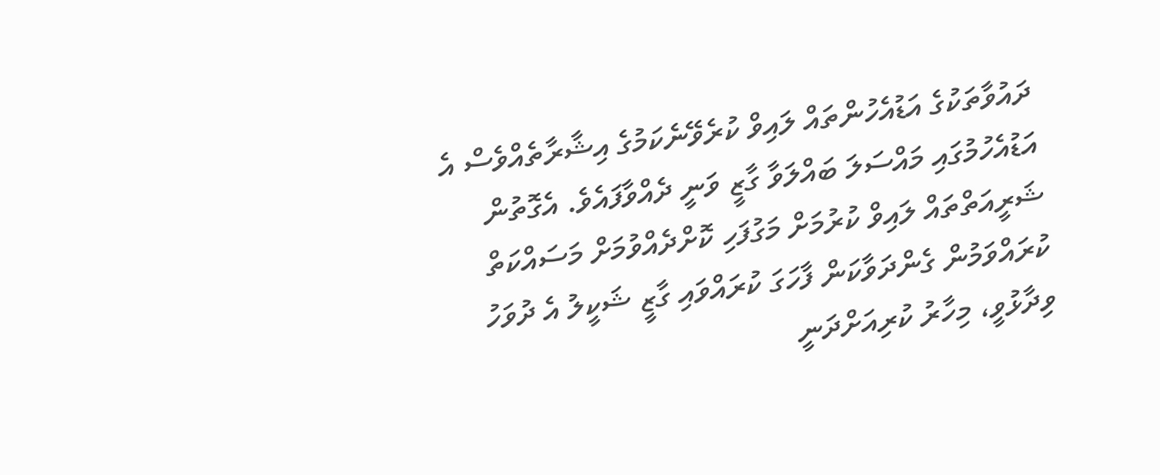ދައުވާތަކުގެ އަޑުއެހުންތައް ލައިވް ކުރެވޭނެކަމުގެ އިޝާރާތެއްވެސް އެ އަޑުއެހުމުގައި މައްސަލަ ބައްލަވާ ގާޒީ ވަނީ ދެއްވާފައެވެ. އެގޮތުން ޝަރީއަތްތައް ލައިވް ކުރުމަށް މަގުފަހި ކޮށްދެއްވުމަށް މަސައްކަތް ކުރައްވަމުން ގެންދަވާކަން ފާހަގަ ކުރައްވައި ގާޒީ ޝަކީލު އެ ދުވަހު ވިދާޅުވީ، މިހާރު ކުރިއަށްދަނީ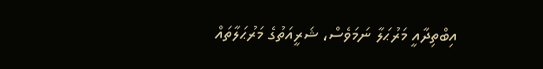އިބްތިދާއީ މަރުޙަލާ ނަމަވެސް، ޝަރީއަތުގެ މަރުޙަލާތައް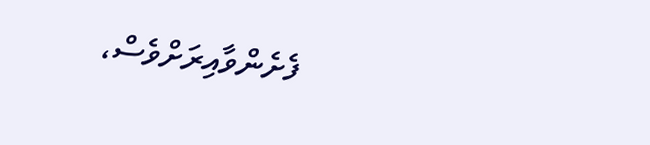ފެށެންވާއިރަށްވެސް،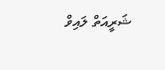ޝަރީއަތް ލައިވް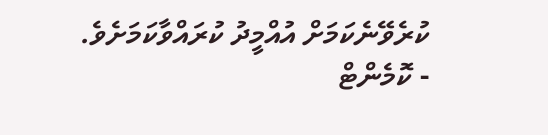ކުރެވޭނެކަމަށް އުއްމީދު ކުރައްވާކަމަށެވެ.
- ކޮމެންޓް